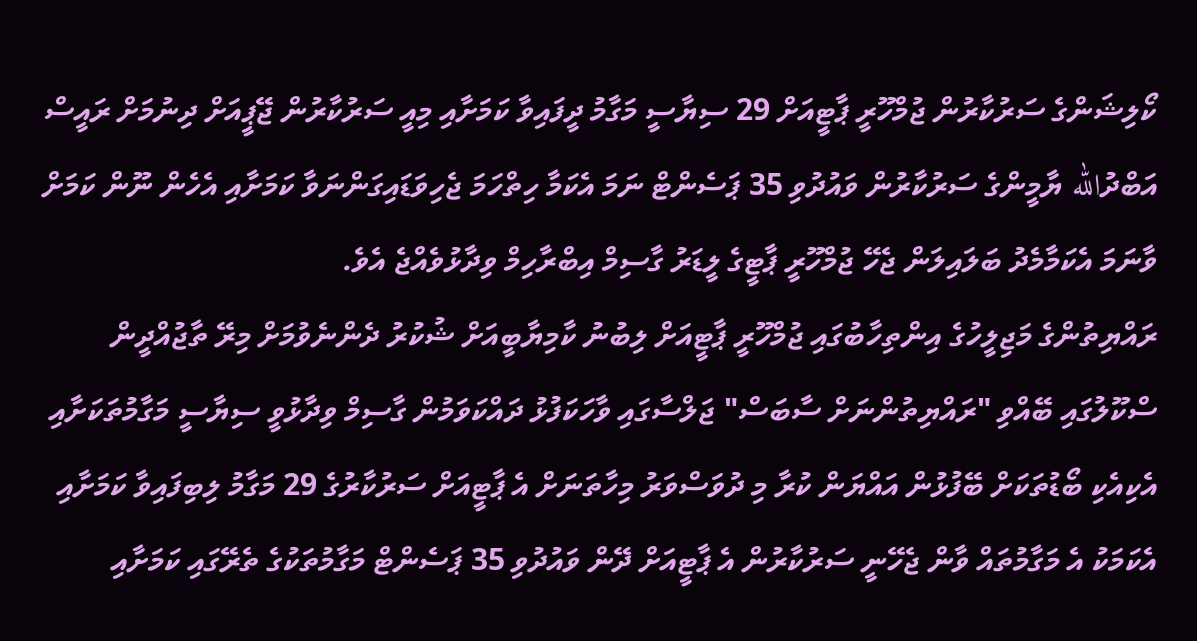ކޯލިޝަންގެ ސަރުކާރުން ޖުމްހޫރީ ޕާޓީއަށް 29 ސިޔާސީ މަގާމު ދީފައިވާ ކަމަށާއި މިއީ ސަރުކާރުން ޖޭޕީއަށް ދިނުމަށް ރައީސް އަބްދުالله ޔާމީންގެ ސަރުކާރުން ވައުދުވި 35 ޕަސެންޓް ނަމަ އެކަމާ ހިތްހަމަ ޖެހިވަޑައިގަންނަވާ ކަމަށާއި އެހެން ނޫން ކަމަށް ވާނަމަ އެކަމާމެދު ބަލައިލަން ޖެހޭ ޖުމްހޫރީ ޕާޓީގެ ލީޑަރު ގާސިމް އިބްރާހިމް ވިދާޅުވެއްޖެ އެވެ.
ރައްޔިތުންގެ މަޖިލީހުގެ އިންތިހާބުގައި ޖުމްހޫރީ ޕާޓީއަށް ލިބުނު ކާމިޔާބީއަށް ޝުކުރު ދެންނެވުމަށް މިރޭ ތާޖުއްދީން ސްކޫލުގައި ބޭއްވި "ރައްޔިތުންނަށް ސާބަސް" ޖަލްސާގައި ވާހަކަފުޅު ދައްކަވަމުން ގާސިމް ވިދާޅުވީ ސިޔާސީ މަގާމުތަކަށާއި އެކިއެކި ބޯޑުތަކަށް ބޭފުޅުން އައްޔަން ކުރާ މި ދުވަސްވަރު މިހާތަނަށް އެ ޕާޓީއަށް ސަރުކާރުގެ 29 މަގާމު ލިބިފައިވާ ކަމަށާއި އެކަމަކު އެ މަގާމުތައް ވާން ޖެހޭނީ ސަރުކާރުން އެ ޕާޓީއަށް ދޭން ވައުދުވި 35 ޕަސެންޓް މަގާމުތަކުގެ ތެރޭގައި ކަމަށާއި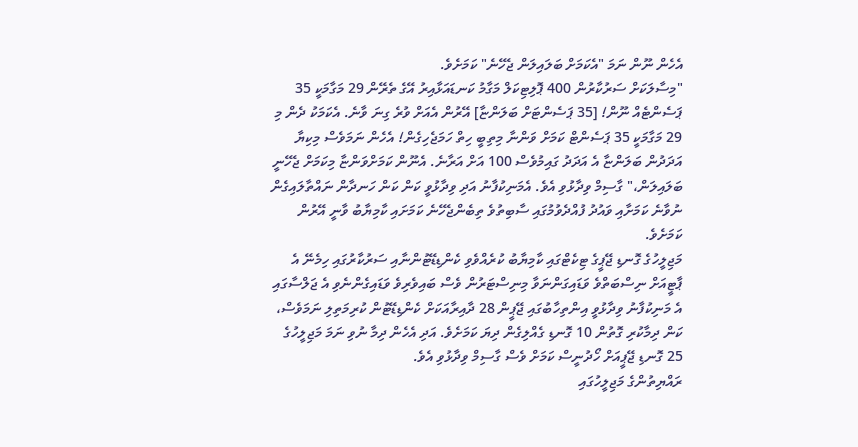އެހެން ނޫން ނަމަ "އެކަމަށް ބަލައިލަން ޖެހޭނެ" ކަމަށެވެ.
"މިސާލަކަށް ސަރުކާރުން 400 ޕޮލިޓިކަލް މަގާމު ކަނޑައަޅާއިރު އޭގެ ތެރޭން 29 މަގާމަކީ 35 ޕަސެންޓެއް ނޫން! [35 ޕަސެންޓަށް ބަލަންޏާ] އޭރުން އެއަށް ވުރެ ގިނަ ވާނެ. އެކަމަކު ދެން މި 29 މަގާމަކީ 35 ޕަސެންޓް ކަމަށް ވަންނާ މިތިބީ ހިތް ހަމަޖެހިގެން! އެހެން ނަމަވެސް މިކިޔާ އަދަދުން ބަލަންޏާ އެ އަދަދު ގައިމުވެސް 100 އަށް އަރާނެ. އެނޫން ކަމަށްވަންޏާ މިކަމަށް ޖެހޭނީ ބަލައިލަން،" ގާސިމް ވިދާޅުވި އެވެ. އެމަނިކުފާނު އަދި ވިދާޅުވީ ކަން ކަން ހަނދާން ނައްތާލައިގެން ނުވާނެ ކަމަށާއި ވައުދު ފުއްދެވުމުގައި ސާބިތުވެ ތިބެންޖެހޭނެ ކަމަށައި ކާމިޔާބު ވާނީ އޭރުން ކަމަށެވެ.
މަޖިލީހުގެ ގޮނޑި ޖޭޕީގެ ޓިކެޓްގައި ކާމިޔާބު ކުރެއްވެވި ކެންޑިޑޭޓުންނާއި ސަރުކާރުގައި ހިމެނޭ އެ ޕާޓީއަށް ނިސްބަތްވެ ވަޑައިގަންނަވާ މިނިސްޓަރުން ވެސް ބައިވެރިވެ ވަޑައިގެންނެވި އެ ޖަލްސާގައި އެ މަނިކުފާނު ވިދާޅުވީ އިންތިހާބުގައި ޖޭޕީން 28 ދާއިރާއަކަށް ކެންޑިޑޭޓުން ކުރިމަތިލި ނަމަވެސް، ކަން ދިމާކުރި ގޮތުން 10 ގޮނޑި ގެއްލިގެން ދިޔަ ކަމަށެވެ. އަދި އެހެން ދިމާ ނުވި ނަމަ މަޖިލީހުގެ 25 ގޮނޑި ޖޭޕީއަށް ހޯދުނީސް ކަމަށް ވެސް ގާސިމް ވިދާޅުވި އެވެ.
ރައްޔިތުންގެ މަޖިލީހުގައި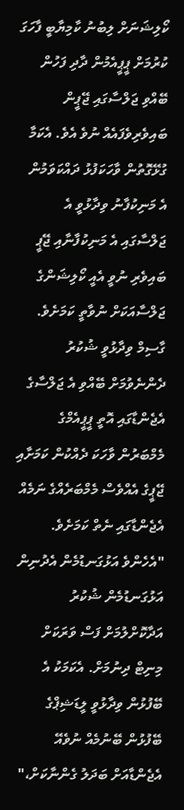ކޯލިޝަނަށް ލިބުނު ކާމިޔާބީ ފާހަގަ ކުރުމަށް ޕީޕީއެމުން ދާދި ފަހުން ބޭއްވި ޖަލްސާގައި ޖޭޕީން ބައިވެރިވެފައެއް ނުވެ އެވެ. އެކަމާ ގުޅޭގޮތުން ވާހަކަފުޅު ދައްކަވަމުން އެ މަނިކުފާނު ވިދާޅުވީ އެ ޖަލްސާގައި އެ މަނިކުފާނާއި ޖޭޕީ ބައިވެރި ނުވީ އެއީ ކޯލިޝަންގެ ޖަލްސާއަކަށް ނުވާތީ ކަމަށެވެ.
ގާސިމް ވިދާޅުވީ ޝުކުރު ދެންނެވުމަށް ބޭއްވި އެ ޖަލްސާގެ އެޖެންޑާގައި އޮތީ ޕީޕީއެމްގެ މެމްބަރުން ވާހަކަ ދެއްކުން ކަމަށާއި ޖޭޕީގެ އެއްވެސް މެމްބަރެއްގެ ނަމެއް އެޖެންޑާގައި ނެތް ކަމަށެވެ.
"އެހެންވެ އަޅުގަނޑުމެން އެދުނިން އަޅުގަނޑުމެން ޝުކުރު އަދާކޮށްލުމަށް ފަސް ވަރަކަށް މިނިޓް ދިނުމަށް. އެކަމަކު އެ ބޭފުޅުން ވިދާޅުވީ ލީޑަޝިޕްގެ ބޭފުޅުން ބޭނުމެއް ނުވެއޭ އެޖެންޑާއަށް ބަދަލު ގެންނާކަށް،"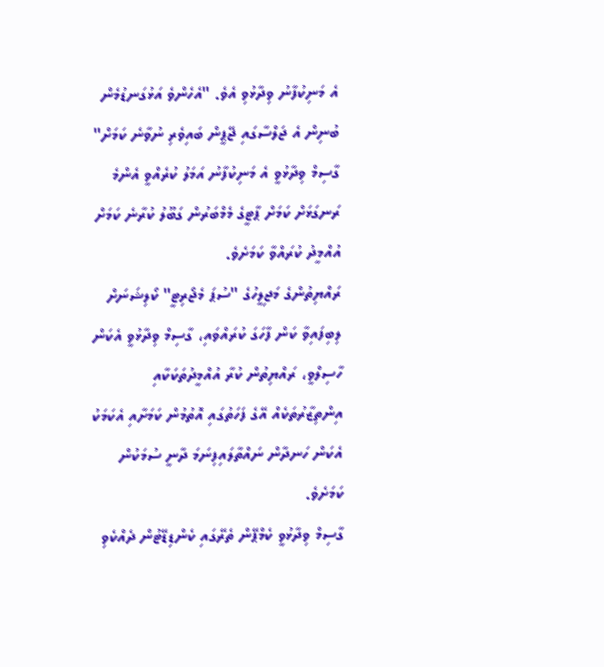އެ މަނިކުފާނު ވިދާޅުވި އެވެ. "އެހެންވެ އަޅުގަނޑުމެން ބުނިން އެ ޖަލްސާގައި ޖޭޕީން ބައިވެރި ނުވާނެ ކަމަށް"
ގާސިމް ވިދާޅުވީ އެ މަނިކުފާނު އަމަލު ކުރެއްވީ އެންމެ ރަނގަޅަށް ކަމަށް ޕާޓީގެ މެމްބަރުން ގަބޫލު ކުރާނެ ކަމަށް އުއްމީދު ކުރައްވާ ކަމަށެވެ.
ރައްޔިތުންގެ މަޖިލީހުގެ "ސުޕަ މެޖޯރިޓީ" ކޯލިޝަނަށް ލިބިފައިވާ ކަން ފާހަގަ ކުރައްވައި، ގާސިމް ވިދާޅުވީ އެކަން ހާސިލްވީ، ރައްޔިތުން ކުރާ އުއްމީދުތަކަކާއި އިންތިޒާރުތަކެއް އޭގެ ފަހަތުގައި އޮތުމުން ކަމަށާއި އެކަމަކު އެކަން ހަނދާން ނައްތާލައިފިނަމަ ދާނީ ސުމަކުން ކަމަށެވެ.
ގާސިމް ވިދާޅުވީ ކެމްޕޭން ތެރޭގައި ކެންޑިޑޭޓުން ދެއްކެވި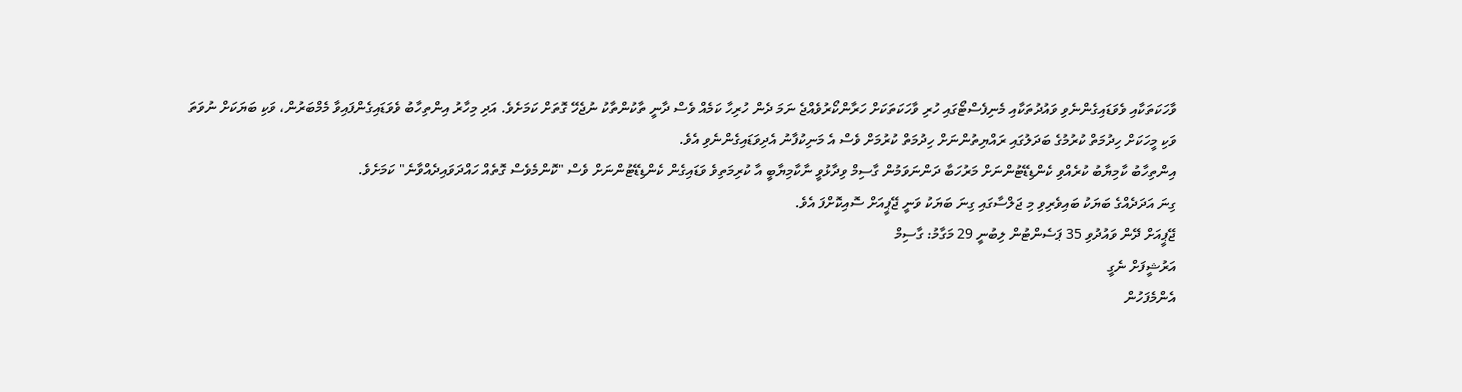ވާހަކަތަކާއި ވެވަޑައިގެންނެވި ވައުދުތަކާއި މެނިފެސްޓޯގައި ހުރި ވާހަކަތަކަށް ހަރާންކޯރުވެއްޖެ ނަމަ ދެން ހުރިހާ ކަމެއް ވެސް ދާނީ ތާކުންތާކު ނުޖެހޭ ގޮތަށް ކަމަށެވެ. އަދި މިހާރު އިންތިހާބު ވެވަޑައިގެންފައިވާ މެމްބަރުން، ވަކި ބަޔަކަށް ނުވަތަ ވަކި މީހަކަށް ހިދުމަތް ކުރުމުގެ ބަދަލުގައި ރައްޔިތުންނަށް ހިދުމަތް ކުރުމަށް ވެސް އެ މަނިކުފާނު އެދިވަޑައިގެންނެވި އެވެ.
އިންތިހާބު ކާމިޔާބު ކުރެއްވި ކެންޑިޑޭޓުންނަށް މަރުހަބާ ދަންނަވަމުން ގާސިމް ވިދާޅުވީ ނާކާމިޔާބީ އާ ކުރިމަތިވެ ވަޑައިގެން ކެންޑިޑޭޓުންނަށް ވެސް "ކޮންމެވެސް ގޮތެއް ހައްދަވައިދެއްވާނެ" ކަމަށެވެ.
ގިނަ އަދަދެއްގެ ބަޔަކު ބައިވެރިވި މި ޖަލްސާގައި ގިނަ ބަޔަކު ވަނީ ޖޭޕީއަށް ސޮއިކޮށްފަ އެވެ.
ޖޭޕީއަށް ދޭން ވައުދުވި 35 ޕަސެންޓުން ލިބުނީ 29 މަގާމު: ގާސިމް
އަރުޝީފަށް ނެގީ
އެންމެފަހުން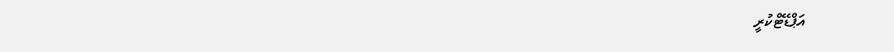އަޕްޑޭޓްކުރީ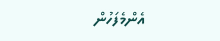އެންމެފަހުން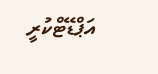އަޕްޑޭޓްކުރީ